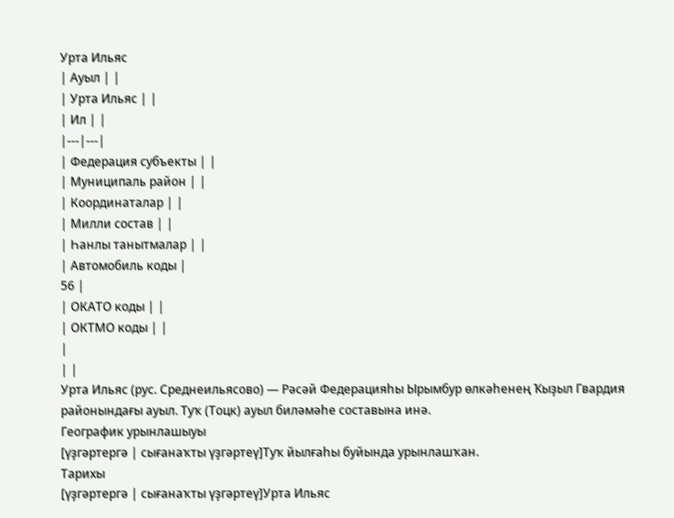Урта Ильяс
| Ауыл | |
| Урта Ильяс | |
| Ил | |
|---|---|
| Федерация субъекты | |
| Муниципаль район | |
| Координаталар | |
| Милли состав | |
| Һанлы танытмалар | |
| Автомобиль коды |
56 |
| ОКАТО коды | |
| ОКТМО коды | |
|
| |
Урта Ильяс (рус. Среднеильясово) — Рәсәй Федерацияһы Ырымбур өлкәһенең Ҡыҙыл Гвардия районындағы ауыл. Туҡ (Тоцк) ауыл биләмәһе составына инә.
Географик урынлашыуы
[үҙгәртергә | сығанаҡты үҙгәртеү]Туҡ йылғаһы буйында урынлашҡан.
Тарихы
[үҙгәртергә | сығанаҡты үҙгәртеү]Урта Ильяс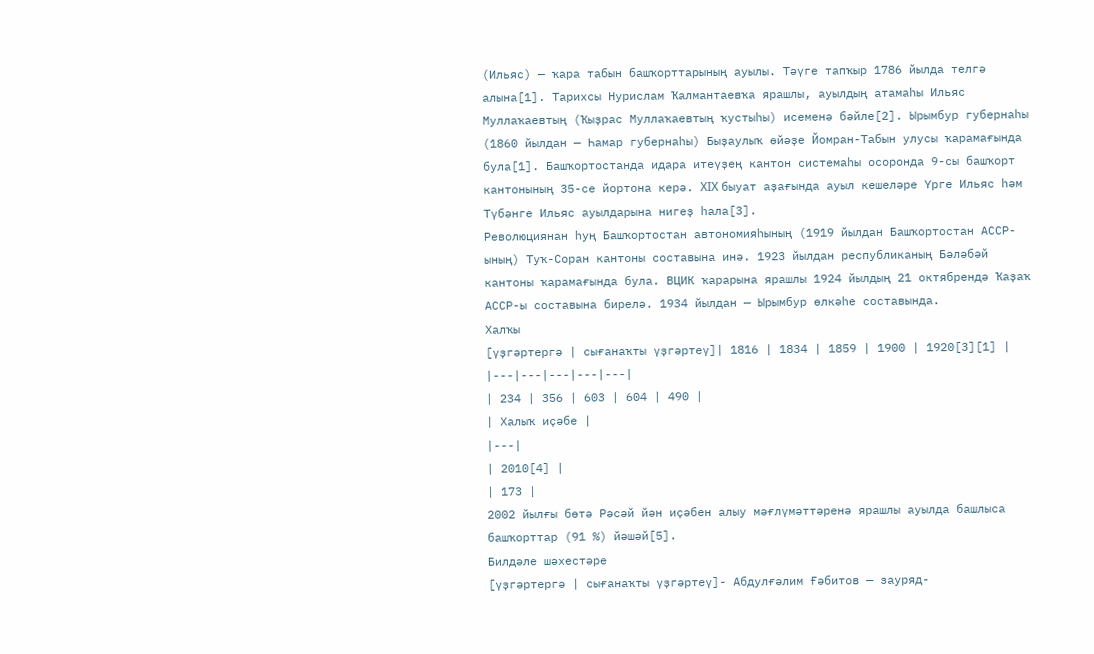(Ильяс) — ҡара табын башҡорттарының ауылы. Тәүге тапҡыр 1786 йылда телгә алына[1]. Тарихсы Нурислам Ҡалмантаевҡа ярашлы, ауылдың атамаһы Ильяс Муллаҡаевтың (Ҡыҙрас Муллаҡаевтың ҡустыһы) исеменә бәйле[2]. Ырымбур губернаһы (1860 йылдан — Һамар губернаһы) Быҙаулыҡ өйәҙе Йомран-Табын улусы ҡарамағында була[1]. Башҡортостанда идара итеүҙең кантон системаһы осоронда 9-сы башҡорт кантонының 35-се йортона керә. XIX быуат аҙағында ауыл кешеләре Үрге Ильяс һәм Түбәнге Ильяс ауылдарына нигеҙ һала[3].
Революциянан һуң Башҡортостан автономияһының (1919 йылдан Башҡортостан АССР-ының) Туҡ-Соран кантоны составына инә. 1923 йылдан республиканың Бәләбәй кантоны ҡарамағында була. ВЦИК ҡарарына ярашлы 1924 йылдың 21 октябрендә Ҡаҙаҡ АССР-ы составына бирелә. 1934 йылдан — Ырымбур өлкәһе составында.
Халҡы
[үҙгәртергә | сығанаҡты үҙгәртеү]| 1816 | 1834 | 1859 | 1900 | 1920[3][1] |
|---|---|---|---|---|
| 234 | 356 | 603 | 604 | 490 |
| Халыҡ иҫәбе |
|---|
| 2010[4] |
| 173 |
2002 йылғы бөтә Рәсәй йән иҫәбен алыу мәғлүмәттәренә ярашлы ауылда башлыса башҡорттар (91 %) йәшәй[5].
Билдәле шәхестәре
[үҙгәртергә | сығанаҡты үҙгәртеү]- Абдулғәлим Ғәбитов — зауряд-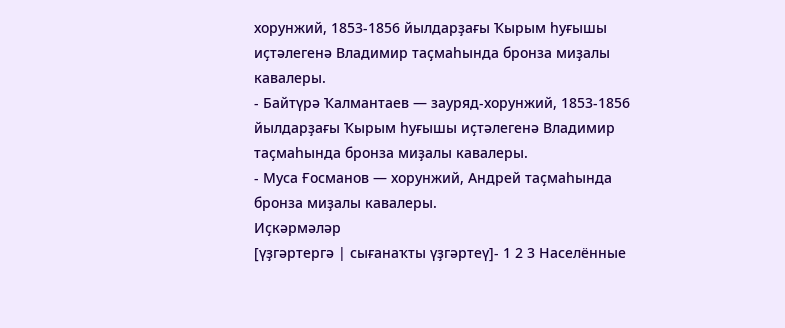хорунжий, 1853-1856 йылдарҙағы Ҡырым һуғышы иҫтәлегенә Владимир таҫмаһында бронза миҙалы кавалеры.
- Байтүрә Ҡалмантаев — зауряд-хорунжий, 1853-1856 йылдарҙағы Ҡырым һуғышы иҫтәлегенә Владимир таҫмаһында бронза миҙалы кавалеры.
- Муса Ғосманов — хорунжий, Андрей таҫмаһында бронза миҙалы кавалеры.
Иҫкәрмәләр
[үҙгәртергә | сығанаҡты үҙгәртеү]- 1 2 3 Населённые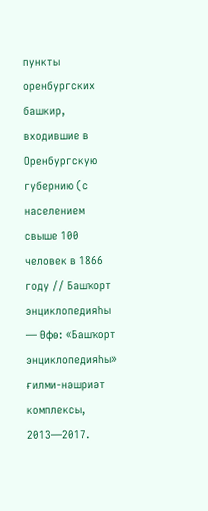пункты оренбургских башкир, входившие в Оренбургскую губернию (с населением свыше 100 человек в 1866 году // Башҡорт энциклопедияһы — Өфө: «Башҡорт энциклопедияһы» ғилми-нәшриәт комплексы, 2013—2017.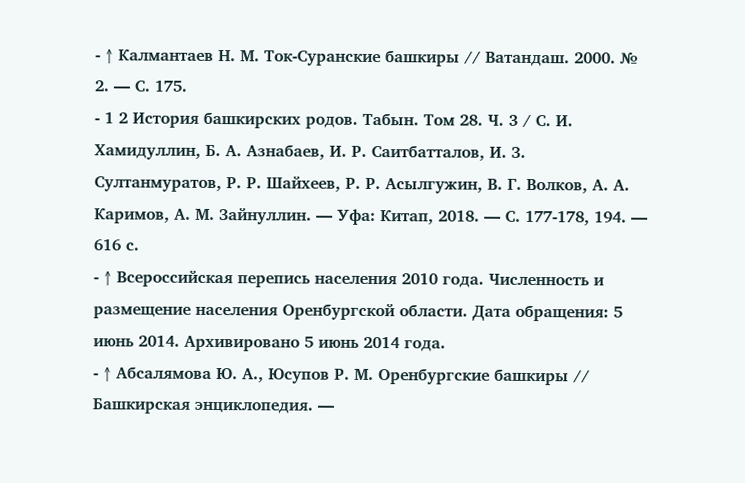- ↑ Калмантаев Н. М. Ток-Суранские башкиры // Ватандаш. 2000. № 2. — С. 175.
- 1 2 История башкирских родов. Табын. Том 28. Ч. 3 / С. И. Хамидуллин, Б. А. Азнабаев, И. Р. Саитбатталов, И. З. Султанмуратов, Р. Р. Шайхеев, Р. Р. Асылгужин, В. Г. Волков, А. А. Каримов, А. М. Зайнуллин. — Уфа: Китап, 2018. — С. 177-178, 194. — 616 с.
- ↑ Всероссийская перепись населения 2010 года. Численность и размещение населения Оренбургской области. Дата обращения: 5 июнь 2014. Архивировано 5 июнь 2014 года.
- ↑ Абсалямова Ю. А., Юсупов Р. М. Оренбургские башкиры // Башкирская энциклопедия. —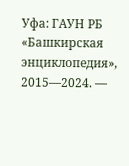Уфа: ГАУН РБ «Башкирская энциклопедия», 2015—2024. —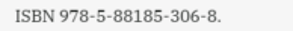ISBN 978-5-88185-306-8.